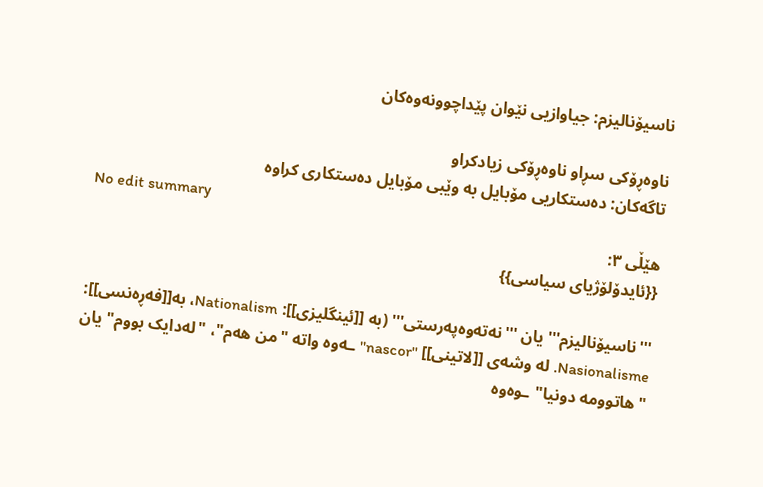ناسیۆنالیزم: جیاوازیی نێوان پێداچوونەوەکان

ناوەڕۆکی سڕاو ناوەڕۆکی زیادکراو
تاگەکان: دەستکاریی مۆبایل بە وێبی مۆبایل دەستکاری کراوە
No edit summary
ھێڵی ٣:
{{ئایدۆلۆژیای سیاسی}}

'''ناسیۆنالیزم''' یان '''نەتەوەپەرستی''' (بە [[ئینگلیزی]]: Nationalism، بە[[فەڕەنسی]]: Nasionalisme. لە وشەی [[لاتینی]] ''nascor'' ـەوە واتە "من ھەم"، "لەدایک بووم" یان "ھاتوومە دونیا" ـوەوە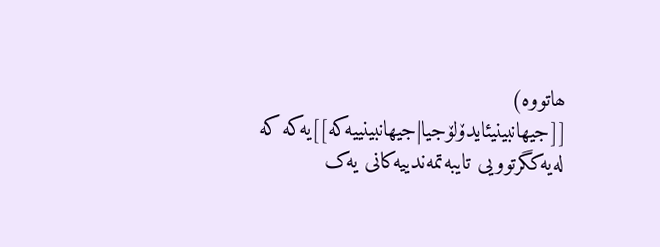ھاتووە) [[جیھانبینیئایدۆلۆجیا|جیھانبینییەکە]]یەکە کە لەیەکگرتوویی تایبەتمەندییەکانی یەک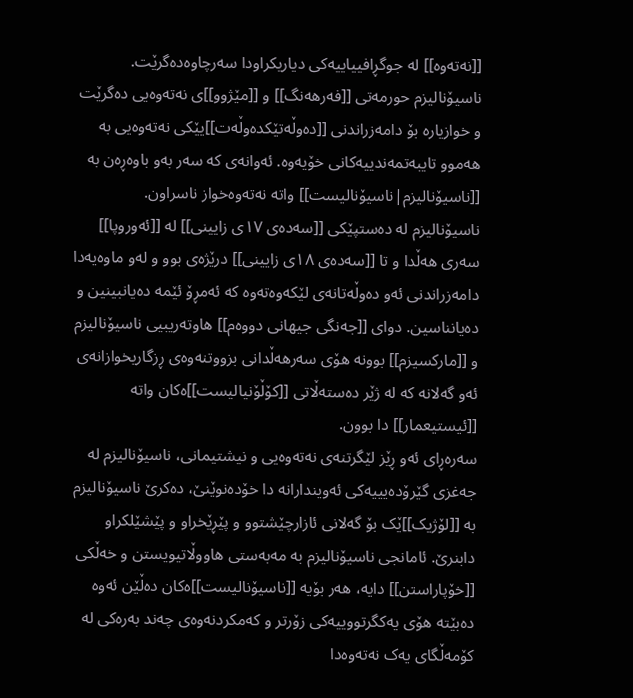[[نەتەوە]] لە جوگڕافییاییەکی دیاریکراودا سەرچاوەدەگرێت. ناسیۆنالیزم حورمەتی [[فەرھەنگ]] و [[مێژوو]]ی نەتەوەیی دەگرێت و خوازیارە بۆ دامەزراندنی [[دەوڵەتێکدەوڵەت]]یێکی نەتەوەیی بە ھەموو تایبەتمەندییەکانی خۆیەوە. ئەوانەی کە سەر بەو باوەڕەن بە [[ناسیۆنالیزم|ناسیۆنالیست]] واتە نەتەوەخواز ناسراون.
ناسیۆنالیزم لە دەستپێکی [[سەدەی ١٧ی زایینی]] لە [[ئەوروپا]] سەری ھەڵدا و تا [[سەدەی ١٨ی زایینی]] درێژەی بوو و لەو ماوەیەدا دامەزراندنی ئەو دەوڵەتانەی لێکەوەتەوە کە ئەمڕۆ ئێمە دەیانبینین و دەیانناسین. دوای [[جەنگی جیھانی دووەم]] ھاوتەریبیی ناسیۆنالیزم و [[مارکسیزم]] بوونە ھۆی سەرھەڵدانی بزووتنەوەی ڕزگاریخوازانەی ئەو گەلانە کە لە ژێر دەستەڵاتی [[کۆڵۆنیالیست]]ەکان واتە [[ئیستیعمار]] دا بوون.
سەرەڕای ئەو ڕێز لێگرتنەی نەتەوەیی و نیشتیمانی، ناسیۆنالیزم لە جەغزی گێرۆدەیییەکی ئەویندارانە دا خۆدەنوێنێ، دەکرێ ناسیۆنالیزم بە [[لۆژیک]]ێک بۆ گەلانی ئازارچێشتوو و پێڕێخراو و پێشێلکراو دابنرێ. ئامانجی ناسیۆنالیزم بە مەبەستی ھاووڵاتیویستن و خەڵکی [[خۆپاراستن]] دایە، ھەر بۆیە [[ناسیۆنالیست]]ەکان دەڵێن ئەوە دەبێتە ھۆی یەکگرتووییەکی زۆرتر و کەمکردنەوەی چەند بەرەکی لە کۆمەڵگای یەک نەتەوەدا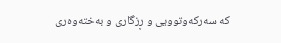کە سەرکەوتوویی و ڕزگاری و بەختەوەری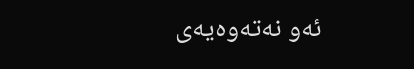ئەو نەتەوەیەی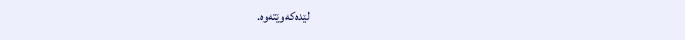لێدەکەوێتەوە.